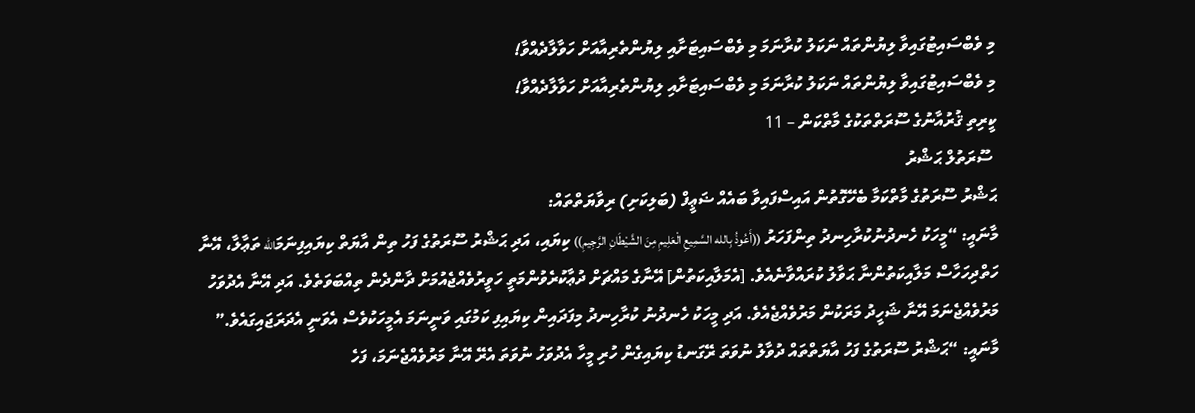މި ވެބްސައިޓުގައިވާ ލިޔުންތައް ނަކަލު ކުރާނަމަ މި ވެބްސައިޓަށާއި ލިޔުންތެރިއާއަށް ހަވާލާދެއްވާ!
މި ވެބްސައިޓުގައިވާ ލިޔުންތައް ނަކަލު ކުރާނަމަ މި ވެބްސައިޓަށާއި ލިޔުންތެރިއާއަށް ހަވާލާދެއްވާ!
ކީރިތި ޤުރުއާނުގެ ސޫރަތްތަކުގެ މާތްކަން – 11
 ސޫރަތުލް ޙަޝްރު
ޙަޝްރު ސޫރަތުގެ މާތްކަމާ ބެހޭގޮތުން އައިސްފައިވާ ބައެއް ޟަޢީފް (ބަލިކަށި) ރިވާޔަތްތައް:
މާނައީ: “މީހަކު ހެނދުނުކުރާހިނދު ތިންފަހަރު ((أَعُوذُ بِالله السَّمِيعِ الْعَلِيمِ مِنَ الشَّيْطَانِ الرَّجِيمِ)) ކިޔައި، އަދި ޙަޝްރު ސޫރަތުގެ ފަހު ތިން އާޔަތް ކިޔައިފިނަމަالله ތަޢާލާ، އޭނާ ހަތްދިހަހާސް މަލާއިކަތުންނާ ޙަވާލު ކުރައްވާނެއެވެ. [އެމަލާއިކަތުން] އޭނާގެ މައްޗަށް ދުޢާކުރެވުންމަތީ ހަވީރުވެއްޖެއުމަށް ދާންދެން ތިއްބަވަތެވެ. އަދި އޭނާ އެދުވަހު މަރުވެއްޖެނަމަ އޭނާ ޝަހީދު މަރަކުން މަރުވެއްޖެއެވެ. އަދި މީހަކު ހެނދުނު ކުރާހިނދު މިފަދައިން ކިޔައިފި ކަމުގައި ވަނީނަމަ އެމީހަކުވެސް އެވަނީ އެދަރަޖައިގައެވެ.”
މާނައީ: “ޙަޝްރު ސޫރަތުގެ ފަހު އާޔަތްތައް ދުވާލު ނުވަތަ ރޭގަނޑު ކިޔައިގެން ހުރި މީހާ އެދުވަހު ނުވަތަ އެރޭ އޭނާ މަރުވެއްޖެނަމަ، ފަހެ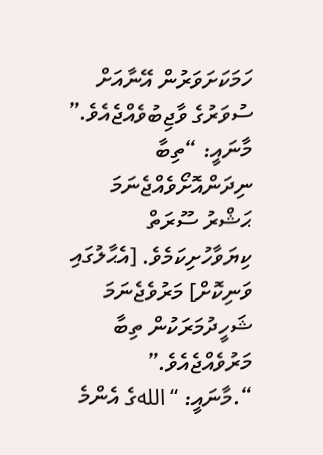ހަމަކަށަވަރުން އޭނާއަށް ސުވަރުގެ ވާޖިބުވެއްޖެއެވެ.”
މާނައީ: “ތިބާ ނިދަންއޮށޯވެއްޖެނަމަ ޙަޝްރު ސޫރަތް ކިޔަވާހުށިކަމެވެ. [އެޙާލުގައި ވަނިކޮށް] މަރުވެޖެނަމަ ޝަހީދުމަރަކުން ތިބާ މަރުވެއްޖެއެވެ.”
“.މާނައީ: “اللهގެ އެންމެ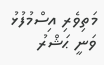މަތިވެރި އިސްމުފުޅު ވަނީ ޙަޝްރު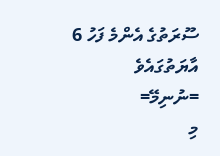ސޫރަތުގެ އެންމެ ފަހު 6 އާޔަތުގައެވެ
=ނުނިމޭ=
މި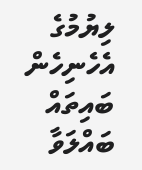ލިޔުމުގެ އެހެނިހެން ބައިތައް ބައްލަވާ